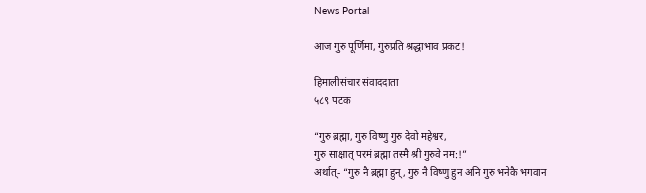News Portal

आज गुरु पूर्णिमा, गुरुप्रति श्रद्धाभाव प्रकट!

हिमालीसंचार संवाददाता
५८९ पटक

“गुरु ब्रह्मा, गुरु विष्णु गुरु देवो महेश्वर,
गुरु साक्षात् परमं ब्रह्मा तस्मै श्री गुरुवे नम:!”
अर्थात्- “गुरु नै ब्रह्मा हुन्, गुरु नै विष्णु हुन अनि गुरु भनेकै भगवान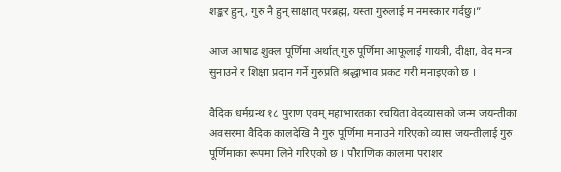शङ्कर हुन्, गुरु नै हुन् साक्षात् परब्रह्म, यस्ता गुरुलाई म नमस्कार गर्दछु।”

आज आषाढ शुक्ल पूर्णिमा अर्थात् गुरु पूर्णिमा आफूलाई गायत्री, दीक्षा, वेद मन्त्र सुनाउने र शिक्षा प्रदान गर्ने गुरुप्रति श्रद्धाभाव प्रकट गरी मनाइएको छ ।

वैदिक धर्मग्रन्थ १८ पुराण एवम् महाभारतका रचयिता वेदव्यासको जन्म जयन्तीका अवसरमा वैदिक कालदेखि नै गुरु पूर्णिमा मनाउने गरिएको व्यास जयन्तीलाई गुरु पूर्णिमाका रूपमा लिने गरिएको छ । पौराणिक कालमा पराशर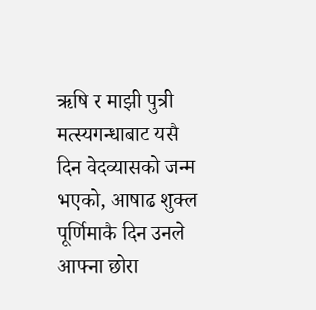ऋषि र माझी पुत्री मत्स्यगन्धाबाट यसै दिन वेदव्यासको जन्म भएको, आषाढ शुक्ल पूर्णिमाकै दिन उनले आफ्ना छोरा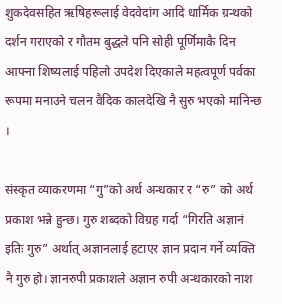शुकदेवसहित ऋषिहरूलाई वेदवेदांग आदि धार्मिक ग्रन्थको दर्शन गराएको र गौतम बुद्धले पनि सोही पूर्णिमाकै दिन आफ्ना शिष्यलाई पहिलो उपदेश दिएकाले महत्वपूर्ण पर्वका रूपमा मनाउने चलन वैदिक कालदेखि नै सुरु भएको मानिन्छ ।

संस्कृत व्याकरणमा “गु”को अर्थ अन्धकार र “रु” को अर्थ प्रकाश भन्ने हुन्छ। गुरु शब्दको विग्रह गर्दा “गिरति अज्ञानं इतिः गुरु” अर्थात् अज्ञानलाई हटाएर ज्ञान प्रदान गर्ने व्यक्ति नै गुरु हो। ज्ञानरुपी प्रकाशले अज्ञान रुपी अन्धकारको नाश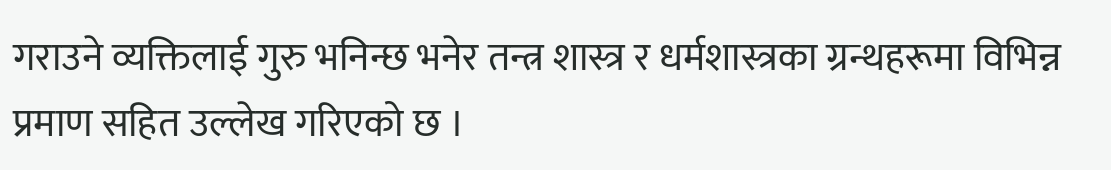गराउने व्यक्तिलाई गुरु भनिन्छ भनेर तन्त्र शास्त्र र धर्मशास्त्रका ग्रन्थहरूमा विभिन्न प्रमाण सहित उल्लेख गरिएको छ ।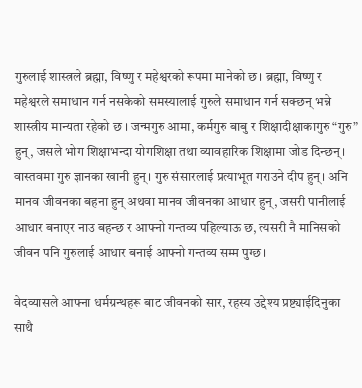गुरुलाई शास्त्रले ब्रह्मा, विष्णु र महेश्वरको रूपमा मानेको छ। ब्रह्मा, विष्णु र महेश्वरले समाधान गर्न नसकेको समस्यालाई गुरुले समाधान गर्न सक्छन् भन्ने शास्त्रीय मान्यता रहेको छ । जन्मगुरु आमा, कर्मगुरु बाबु र शिक्षादीक्षाकागुरु “गुरु” हुन्, जसले भोग शिक्षाभन्दा योगशिक्षा तथा व्यावहारिक शिक्षामा जोड दिन्छन्। वास्तवमा गुरु ज्ञानका खानी हुन्। गुरु संसारलाई प्रत्याभूत गराउने दीप हुन्। अनि मानव जीवनका बहना हुन् अथवा मानव जीवनका आधार हुन्, जसरी पानीलाई आधार बनाएर नाउ बहन्छ र आफ्नो गन्तव्य पहिल्याऊ छ, त्यसरी नै मानिसको जीवन पनि गुरुलाई आधार बनाई आफ्नो गन्तव्य सम्म पुग्छ।

वेदव्यासले आफ्ना धर्मग्रन्थहरू बाट जीवनको सार, रहस्य उद्देश्य प्रष्ट्याईदिनुका साथै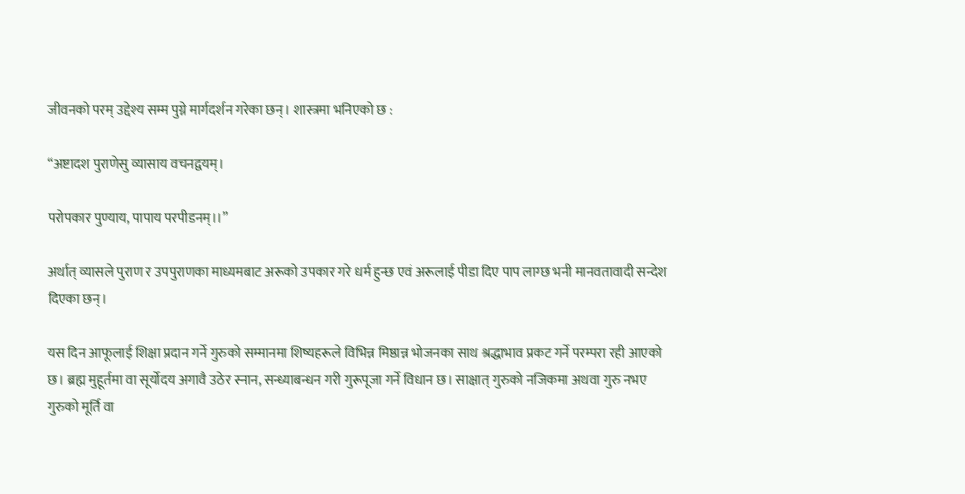जीवनको परम् उद्देश्य सम्म पुग्ने मार्गदर्शन गरेका छन्। शास्त्रमा भनिएको छ :

“अष्टादश पुराणेसु व्यासाय वचनद्वयम्।

परोपकार पुण्याय, पापाय परपीडनम्।।”

अर्थात् व्यासले पुराण र उपपुराणका माध्यमबाट अरूको उपकार गरे धर्म हुन्छ एवं अरूलाई पीडा दिए पाप लाग्छ भनी मानवतावादी सन्देश दिएका छन्।

यस दिन आफूलाई शिक्षा प्रदान गर्ने गुरुको सम्मानमा शिष्यहरूले विभिन्न मिष्ठान्न भोजनका साथ श्रद्धाभाव प्रकट गर्ने परम्परा रही आएको छ। ब्रह्म मुहूर्तमा वा सूर्योदय अगावै उठेर स्नान, सन्ध्याबन्धन गरी गुरूपूजा गर्ने विधान छ। साक्षात् गुरुको नजिकमा अथवा गुरु नभए गुरुको मूर्ति वा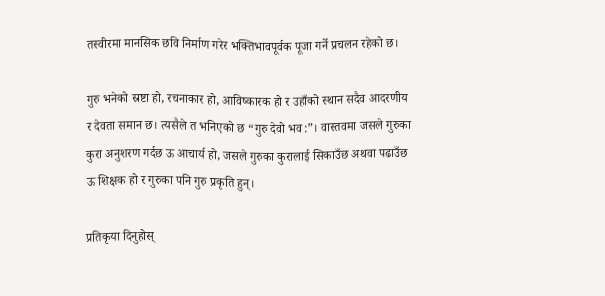तस्वीरमा मानसिक छवि निर्माण गरेर भक्तिभावपूर्वक पूजा गर्ने प्रचलन रहेको छ।

गुरु भनेको स्रष्टा हो, रचनाकार हो, आविष्कारक हो र उहाँको स्थान सदैव आदरणीय र देवता समान छ। त्यसैले त भनिएको छ “गुरु देवो भव:”। वास्तवमा जसले गुरुका कुरा अनुशरण गर्दछ ऊ आचार्य हो, जसले गुरुका कुरालाई सिकाउँछ अथवा पढाउँछ ऊ शिक्षक हो र गुरुका पनि गुरु प्रकृति हुन्।

प्रतिकृया दिनुहोस्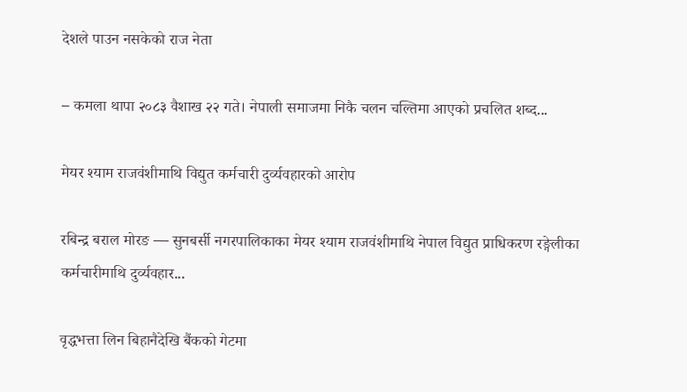देशले पाउन नसकेको राज नेता

– कमला थापा २०८३ वैशाख २२ गते। नेपाली समाजमा निकै चलन चल्तिमा आएको प्रचलित शब्द...

मेयर श्याम राजवंशीमाथि विद्युत कर्मचारी दुर्व्यवहारको आरोप

रबिन्द्र बराल मोरङ — सुनबर्सी नगरपालिकाका मेयर श्याम राजवंशीमाथि नेपाल विद्युत प्राधिकरण रङ्गेलीका कर्मचारीमाथि दुर्व्यवहार...

वृद्धभत्ता लिन बिहानैदेखि बैंकको गेटमा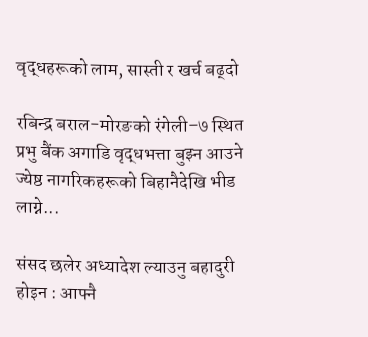वृद्धहरूको लाम, सास्ती र खर्च बढ्दो

रबिन्द्र बराल-मोरङको रंगेली–७ स्थित प्रभु बैंक अगाडि वृद्धभत्ता बुझ्न आउने ज्येष्ठ नागरिकहरूको बिहानैदेखि भीड लाग्ने...

संसद छलेर अध्यादेश ल्याउनु बहादुरी होइन : आफ्नै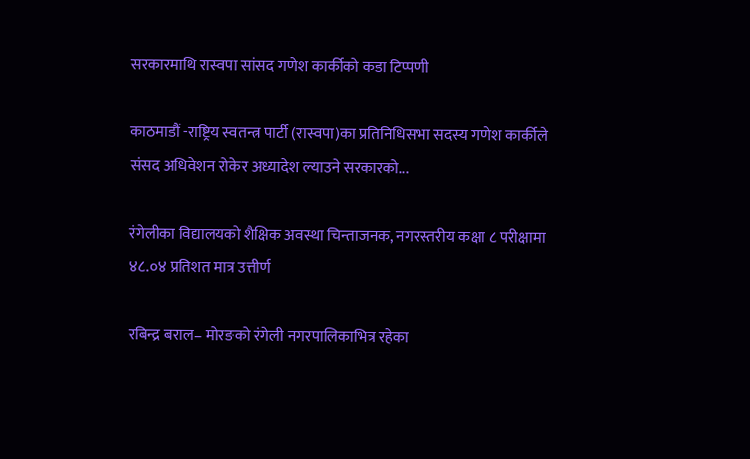सरकारमाथि रास्वपा सांसद गणेश कार्कीको कडा टिप्पणी

काठमाडौं -राष्ट्रिय स्वतन्त्र पार्टी (रास्वपा)का प्रतिनिधिसभा सदस्य गणेश कार्कीले संसद अधिवेशन रोकेर अध्यादेश ल्याउने सरकारको...

रंगेलीका विद्यालयको शैक्षिक अवस्था चिन्ताजनक, नगरस्तरीय कक्षा ८ परीक्षामा ४८.०४ प्रतिशत मात्र उत्तीर्ण

रबिन्द्र बराल– मोरङको रंगेली नगरपालिकाभित्र रहेका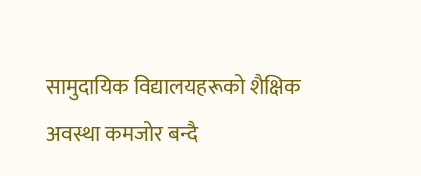सामुदायिक विद्यालयहरूको शैक्षिक अवस्था कमजोर बन्दै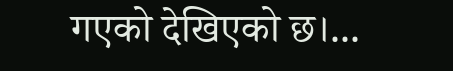गएको देखिएको छ।...